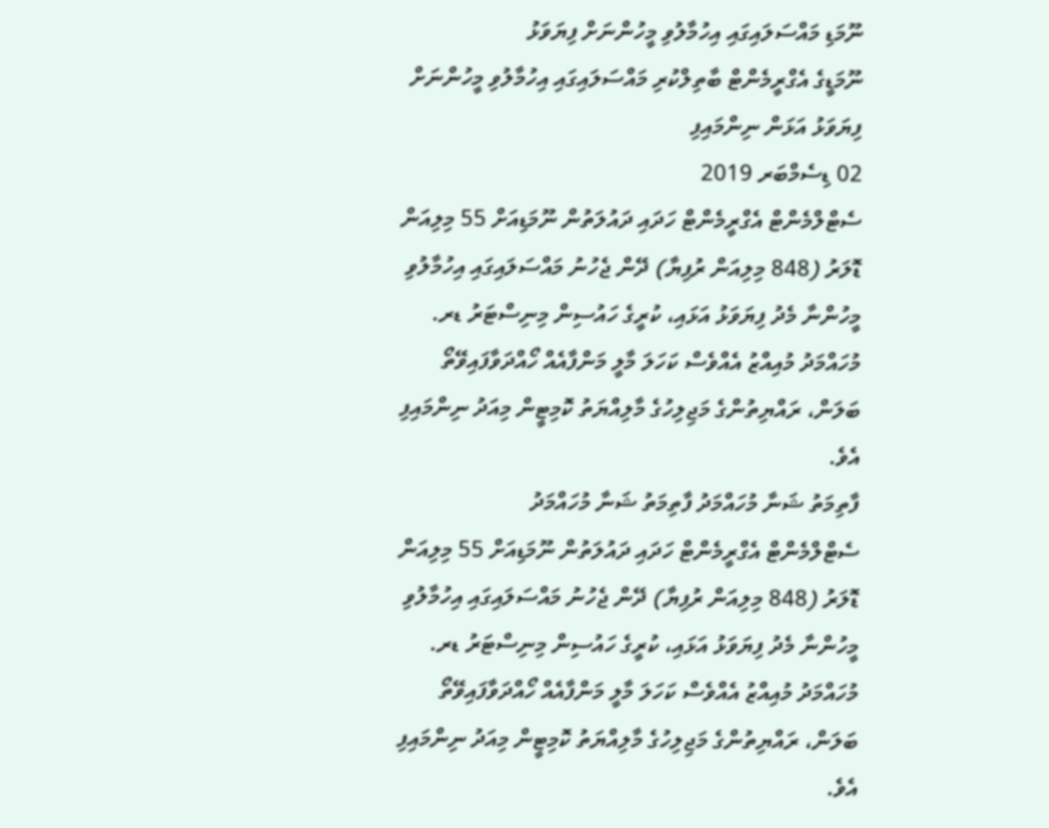ނޫމަޑި މައްސަލައިގައި އިހުމާލުވި މީހުންނަށް ފިޔަވަޅު
ނޫމަޑީގެ އެގްރީމެންޓް ބާތިލްކުރި މައްސަލައިގައި އިހުމާލުވި މީހުންނަށް ފިޔަވަޅު އަޅަން ނިންމައިފި
02 ޑިސެމްބަރ 2019
ސެޓްލްމެންޓް އެގްރީމެންޓް ހަދައި ދައުލަތުން ނޫމަޑިއަށް 55 މިލިއަން ޑޮލަރު (848 މިލިއަން ރުފިޔާ) ދޭން ޖެހުނު މައްސަލައިގައި އިހުމާލުވި މީހުންނާ މެދު ފިޔަވަޅު އަޅައި، ކުރީގެ ހައުސިން މިނިސްޓަރު ޑރ. މުހައްމަދު މުއިއްޒު އެއްވެސް ކަހަލަ މާލީ މަންފާއެއް ހޯއްދަވާފައިވޭތޯ ބަލަން، ރައްޔިތުންގެ މަޖިލިހުގެ މާލިއްޔަތު ކޮމިޓީން މިއަދު ނިންމައިފި އެވެ.
ފާތިމަތު ޝަނާ މުހައްމަދު ފާތިމަތު ޝަނާ މުހައްމަދު
ސެޓްލްމެންޓް އެގްރީމެންޓް ހަދައި ދައުލަތުން ނޫމަޑިއަށް 55 މިލިއަން ޑޮލަރު (848 މިލިއަން ރުފިޔާ) ދޭން ޖެހުނު މައްސަލައިގައި އިހުމާލުވި މީހުންނާ މެދު ފިޔަވަޅު އަޅައި، ކުރީގެ ހައުސިން މިނިސްޓަރު ޑރ. މުހައްމަދު މުއިއްޒު އެއްވެސް ކަހަލަ މާލީ މަންފާއެއް ހޯއްދަވާފައިވޭތޯ ބަލަން، ރައްޔިތުންގެ މަޖިލިހުގެ މާލިއްޔަތު ކޮމިޓީން މިއަދު ނިންމައިފި އެވެ.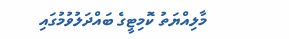މާލިއްޔަތު ކޮމިޓީގެ ބައްދަލުވުމުގައި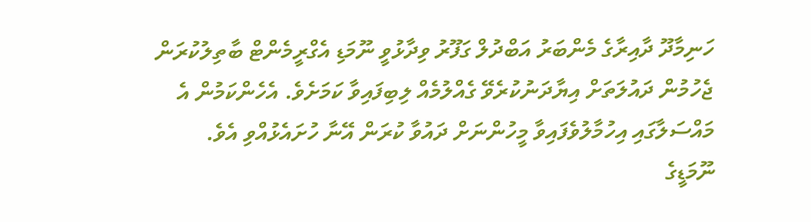ހަނިމާދޫ ދާއިރާގެ މެންބަރު އަބްދުލް ގަފޫރު ވިދާޅުވީ ނޫމަޑި އެގްރީމެންޓް ބާތިލުކުރަން ޖެހުމުން ދައުލަތަށް އިޔާދަނުކުރެވޭ ގެއްލުމެއް ލިބިފައިވާ ކަމަށެވެ. އެހެންކަމުން އެ މައްސަލާގައި އިހުމާލުވެފައިވާ މީހުންނަށް ދައުވާ ކުރަން އޭނާ ހުށައެޅުއްވި އެވެ.
ނޫމަޑީގެ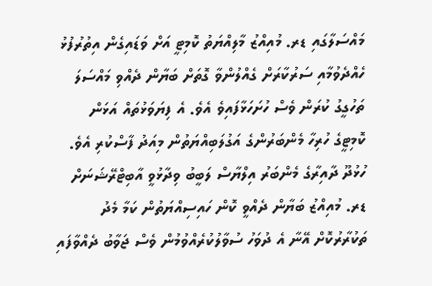މައްސަލާގައި ޑރ. މުއިއްޒު މާލިއްޔަތު ކޮމިޓީ އަށް ވަޑައިގެން އިތުރުފުޅު ހެއްދެވުމާއި ސަރުކާރަށް ގެއްލުންވާ ގޮތަށް ބަޔާން ދެއްވި މައްސަލަ ތަހުގީގު ކުރަން ވެސް ހުށަހަޅާފައިވެ އެވެ. އެ ފިޔަވަޅުތައް އަޅަން ކޮމިޓީގެ ހުރިހާ މެންބަރުންގެ އަގުލަބިއްޔަތުން މިއަދު ފާސްކުރި އެވެ.
ހުޅުދޫ ދާއިރާގެ މެންބަރު އިލްޔާސް ލަބީބު ވިދާޅުވީ އާބިޓްރޭޝަނަށް ޑރ. މުއިއްޒު ބަޔާން ދެއްވީ ކޮން ހައިސިއްޔަތުން ކަމާ މެދު ތަކުރާރުކޮށް އޭނާ އެ ދުވަހު ސުވާލުކުރެއްވުމުން ވެސް ޖަވާބު ދެއްވާފައި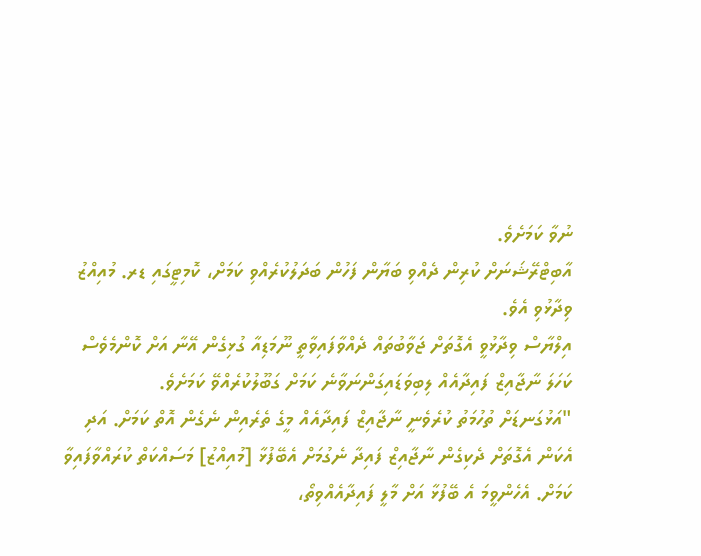ނުވާ ކަމަށެވެ.
އާބިޓްރޭޝަނަށް ކުރިން ދެއްވި ބަޔާން ފަހުން ބަދަލުކުރެއްވި ކަމަށް، ކޮމިޓީގައި ޑރ. މުއިއްޒު ވިދާޅުވި އެވެ.
އިލްޔާސް ވިދާޅުވީ އެގޮތަށް ޖަވާބުތައް ދެއްވާފައިވާތީ ނޫމަޑިއާ ގުޅިގެން އޭނާ އަށް ކޮންމެވެސް ކަހަލަ ނާޖާއިޒް ފައިދާއެއް ލިބިވަޑައިގަންނަވާނެ ކަމަށް ގަބޫލުކުރެއްވޭ ކަމަށެވެ.
"އަޅުގަނޑަށް ތުހުމަތު ކުރެވެނީ ނާޖާއިޒް ފައިދާއެއް މީގެ ތެރެއިން ނެގެން އޮތް ކަމަށް. އަދި އެކަން އެގޮތަށް ދެކިގެން ނާޖާއިޒް ފައިދާ ނެގުމަށް އެބޭފުޅާ [މުއިއްޒު] މަސައްކަތް ކުރައްވާފައިވާ ކަމަށް. އެހެންވީމަ އެ ބޭފުޅާ އަށް މާލީ ފައިދާއެއްވިތޯ،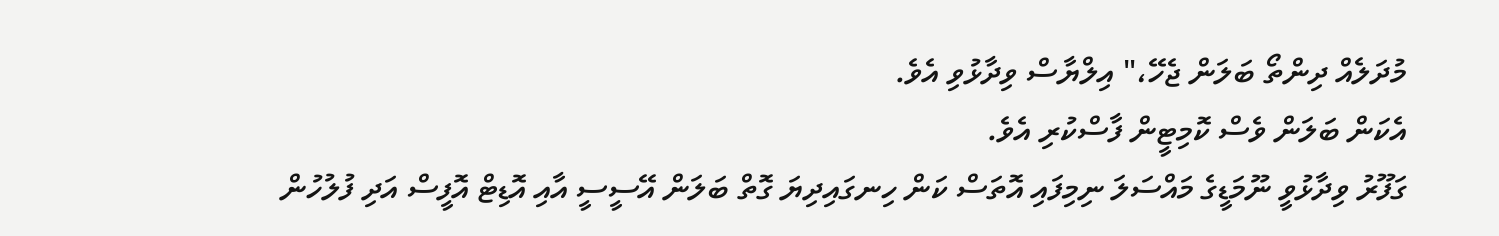މުދަލެއް ދިންތޯ ބަލަން ޖެހޭ،" އިލްޔާސް ވިދާޅުވި އެވެ.
އެކަން ބަލަން ވެސް ކޮމިޓީން ފާސްކުރި އެވެ.
ގަފޫރު ވިދާޅުވީ ނޫމަޑީގެ މައްސަލަ ނިމިފައި އޮތަސް ކަން ހިނގައިދިޔަ ގޮތް ބަލަން އޭސީސީ އާއި އޮޑިޓް އޮފީސް އަދި ފުލުހުން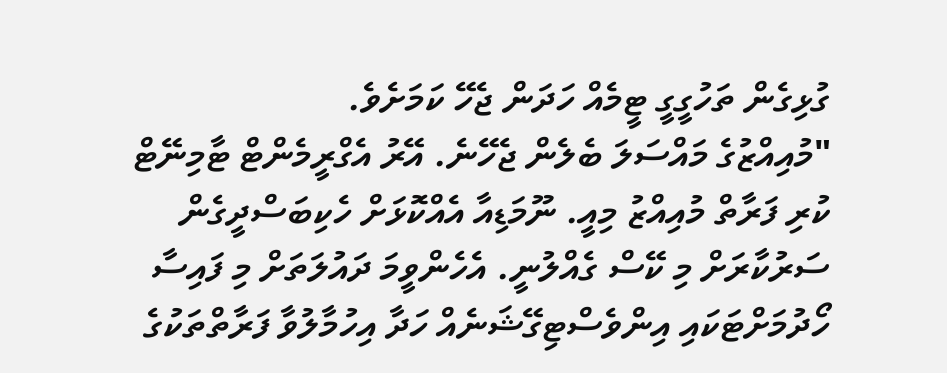ގުޅިގެން ތަހުގީގީ ޓީމެއް ހަދަން ޖެހޭ ކަމަށެވެ.
"މުއިއްޒުގެ މައްސަލަ ބެލެން ޖެހޭނެ. އޭރު އެގްރީމެންޓް ޓާމިނޭޓް ކުރި ފަރާތް މުއިއްޒު މިއީ. ނޫމަޑިއާ އެއްކޮޅަށް ހެކިބަސްދީގެން ސަރުކާރަށް މި ކޭސް ގެއްލުނީ. އެހެންވީމަ ދައުލަތަށް މި ފައިސާ ހޯދުމަށްޓަކައި އިންވެސްޓިގޭޝަނެއް ހަދާ އިހުމާލުވާ ފަރާތްތަކުގެ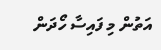އަތުން މި ފައިސާ ހޯދަން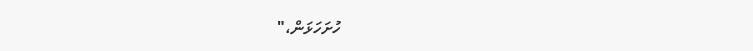ހުށަހަޅަން،"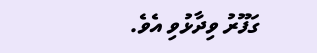ގަފޫރު ވިދާޅުވި އެވެ.